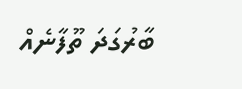ބާރުގަދަ ތޫފާނެއް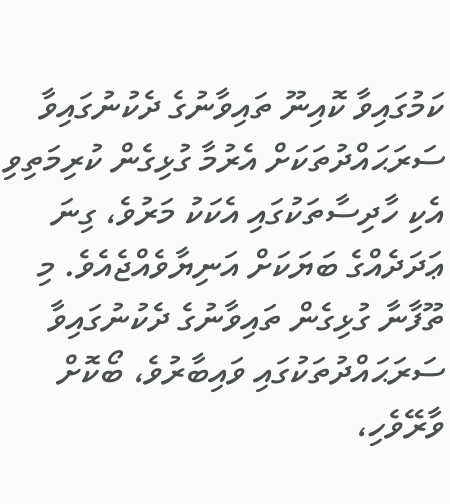ކަމުގައިވާ ކޮއިނޫ ތައިވާނުގެ ދެކުނުގައިވާ ސަރަޙައްދުތަކަށް އެރުމާ ގުޅިގެން ކުރިމަތިވި އެކި ހާދިސާތަކުގައި އެކަކު މަރުވެ، ގިނަ ޢަދަދެއްގެ ބަޔަކަށް އަނިޔާވެއްޖެއެވެ. މި ތޫފާނާ ގުޅިގެން ތައިވާނުގެ ދެކުނުގައިވާ ސަރަޙައްދުތަކުގައި ވައިބާރުވެ، ބޯކޮށް ވާރޭވެހި،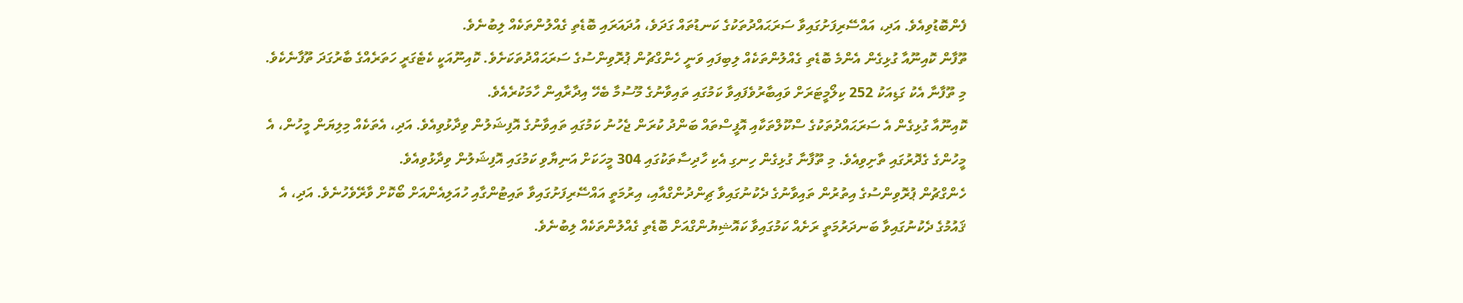ފެންބޮޑުވިއެވެ. އަދި، އައްސޭރިފަށުގައިވާ ސަރަޙައްދުތަކުގެ ކަނޑުތައް ގަދަވެ، އުދައަރައި ބޮޑެތި ގެއްލުންތަކެއް ލިބުނެވެ.
ތޫފާން ކޮއިނޫއާ ގުޅިގެން އެންމެ ބޮޑެތި ގެއްލުންތަކެއް ލިބިފައި ވަނީ ހެންގްޗުން ޕުރޮވިންސުގެ ސަރަޙައްދުތަކަށެވެ. ކޮއިނޫއަކީ ކެޓެގަރީ ހަތަރެއްގެ ބާރުގަދަ ތޫފާނެކެވެ. މި ތޫފާނާ އެކު ގަޑިއަކު 252 ކިލޯމީޓަރަށް ވައިބާރުވެފައިވާ ކަމުގައި ތައިވާނުގެ މޫސުމާ ބެހޭ އިދާރާއިން ހާމަކުރެއެވެ.
ކޮއިނޫއާ ގުޅިގެން އެ ސަރަޙައްދުތަކުގެ ސްކޫލްތަކާއި އޮފީސްތައް ބަންދު ކުރަން ޖެހުނު ކަމުގައި ތައިވާނުގެ އޮފިޝަލުން ވިދާޅުވިއެވެ. އަދި، އެތަކެއް މިލިޔަން މީހުން، އެ މީހުންގެ ގެދޮރުގައި ތާށިވިއެވެ. މި ތޫފާނާ ގުޅިގެން ހިނގި އެކި ހާދިސާތަކުގައި 304 މީހަކަށް އަނިޔާވި ކަމުގައި އޮފިޝަލުން ވިދާޅުވިއެވެ.
ހެންގްޗުން ޕުރޮވިންސުގެ އިތުރުން ތައިވާނުގެ ދެކުނުގައިވާ ޗިންދުންގްއާއި، އިރުމަތީ އައްސޭރިފަށުގައިވާ ތައިޓުންގާއި ހުއަލިއެންއަށް ބޯކޮށް ވާރޭވެހުނެވެ. އަދި، އެ ޤައުމުގެ ދެކުނުގައިވާ ބަނދަރުމަތީ ރަށެއް ކަމުގައިވާ ކައޮޝިޔުންގްއަށް ބޮޑެތި ގެއްލުންތަކެއް ލިބުނެވެ.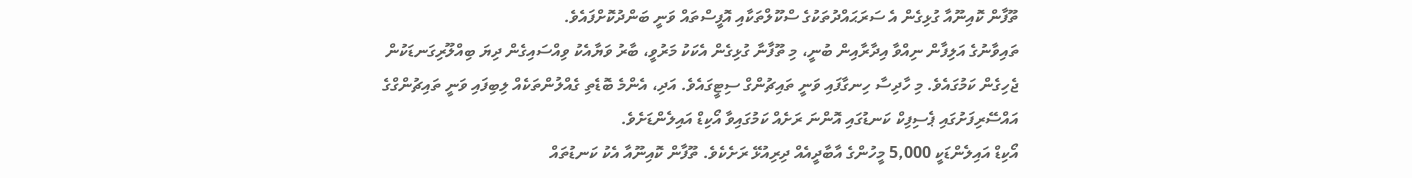ތޫފާން ކޮއިނޫއާ ގުޅިގެން އެ ސަރަޙައްދުތަކުގެ ސްކޫލްތަކާއި އޮފީސްތައް ވަނީ ބަންދުކޮށްފައެވެ.
ތައިވާނުގެ އަލިފާން ނިއްވާ އިދާރާއިން ބުނީ، މި ތޫފާނާ ގުޅިގެން އެކަކު މަރުވީ، ބާރު ވަޔާއެކު ވިއްސައިގެން ދިޔަ ބިއްލޫރިގަނޑަކުން ޖެހިގެން ކަމުގައެވެ. މި ހާދިސާ ހިނގާފައި ވަނީ ތައިޗުންގް ސިޓީގައެވެ. އަދި، އެންމެ ބޮޑެތި ގެއްލުންތަކެއް ލިބިފައި ވަނީ ތައިޗުންގްގެ އައްސޭރިފަށުގައި ޕެސިފިކް ކަނޑުގައި އޮންނަ ރަށެއް ކަމުގައިވާ އޯކިޑް އައިލެންޑަށެވެ.
އޯކިޑް އައިލެންޑަކީ 5,000 މީހުންގެ އާބާދީއެއް ދިރިއުޅޭ ރަށެކެވެ. ތޫފާން ކޮއިނޫއާ އެކު ކަނޑުތައް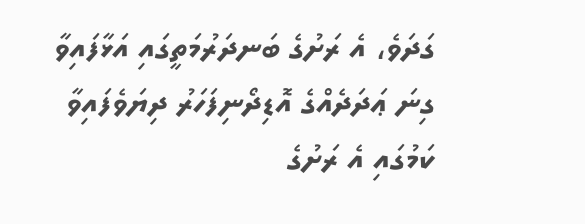ގަދަވެ، އެ ރަށުގެ ބަނދަރުމަތީގައި އަޅާފައިވާ ގިނަ ޢަދަދެއްގެ އޮޑިދޯނިފަހަރު ދިޔަވެފައިވާ ކަމުގައި އެ ރަށުގެ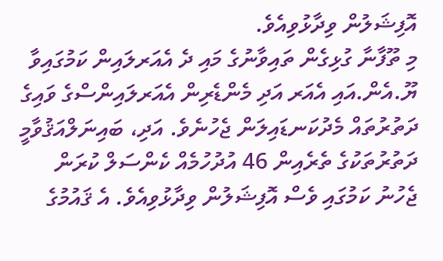އޮފިޝަލުން ވިދާޅުވިއެވެ.
މި ތޫފާނާ ގުޅިގެން ތައިވާނުގެ މައި ދެ އެއަރލައިން ކަމުގައިވާ ޔޫ.އެން.އައި އެއަރ އަދި މެންޑެރިން އެއަރލައިންސްގެ ވައިގެ ދަތުރުތައް މެދުކަނޑައިލަން ޖެހުނެވެ. އަދި، ބައިނަލްއަޤުވާމީ ދަތުރުތަކުގެ ތެރެއިން 46 އުދުހުމެއް ކެންސަލް ކުރަން ޖެހުނު ކަމުގައި ވެސް އޮފިޝަލުން ވިދާޅުވިއެވެ. އެ ޤައުމުގެ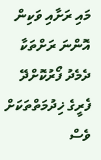މައި ރަށާއި ވަކިން އޮންނަ ރަށްތަކާ ދެމެދު ފޯރުކޮށްދޭ ފެރީގެ ޚިދުމަތްތަކަށް ވެސް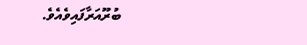ބުރޫއަރާފައިވެއެވެ.